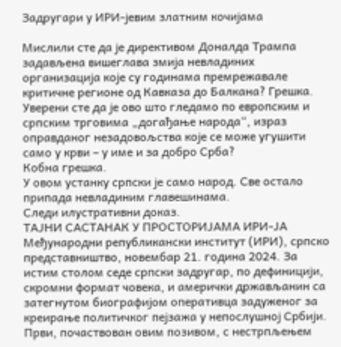Задругари у ИРИ-јевим златним кочијама

Мислили сте да је директивом Доналда Трампа задављена вишеглава змија невладиних организација које су годинама премрежавале критичне регионе од Кавказа до Балкана? Грешка.
Уверени сте да је ово што гледамо по европским и српским трговима „догађање народа“, израз оправданог незадовољства које се може угушити само у крви – у име и за добро Срба?
Кобна грешка.
У овом устанку српски је само народ. Све остало припада невладиним главешинама.
Следи илустративни доказ.
ТАЈНИ САСТАНАК У ПРОСТОРИЈАМА ИРИ-ЈА
Међународни републикански институт (ИРИ), српско представништво, новембар 21. година 2024. За истим столом седе српски задругар, по дефиницији, скромни формат човека, и амерички држављанин са затегнутом биографијом оперативца задуженог за креирање политичког пејзажа у непослушној Србији. Први, почаствован овим позивом, с нестрпљењем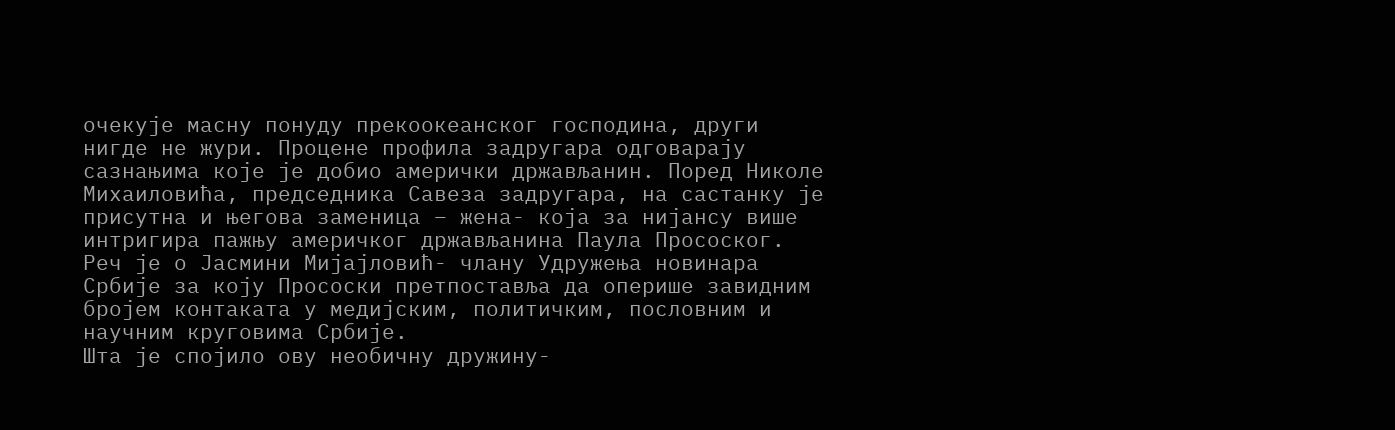очекује масну понуду прекоокеанског господина, други нигде не жури. Процене профила задругара одговарају сазнањима које је добио амерички држављанин. Поред Николе Михаиловића, председника Савеза задругара, на састанку је присутна и његова заменица – жена- која за нијансу више интригира пажњу америчког држављанина Паула Прососког. Реч је о Јасмини Мијајловић- члану Удружења новинара Србије за коју Прососки претпоставља да оперише завидним бројем контаката у медијским, политичким, пословним и научним круговима Србије.
Шта је спојило ову необичну дружину-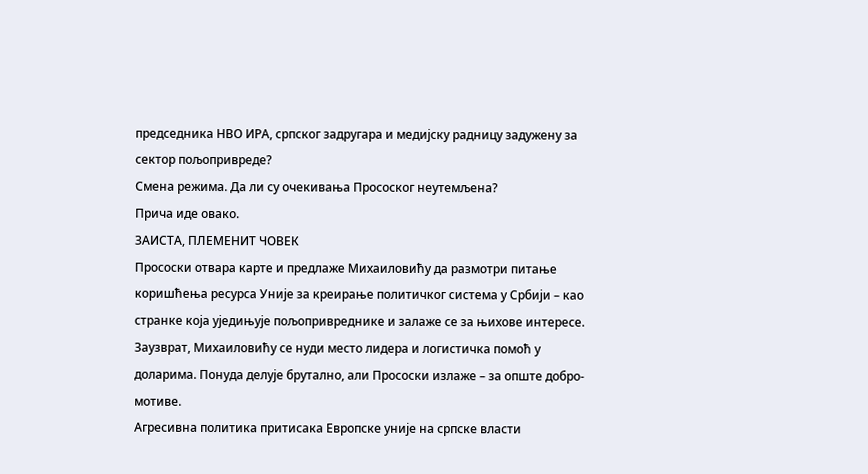председника НВО ИРА, српског задругара и медијску радницу задужену за сектор пољопривреде?
Смена режима. Да ли су очекивања Прососког неутемљена?
Прича иде овако.
ЗАИСТА, ПЛЕМЕНИТ ЧОВЕК
Прососки отвара карте и предлаже Михаиловићу да размотри питање коришћења ресурса Уније за креирање политичког система у Србији – као странке која уједињује пољопривреднике и залаже се за њихове интересе. Заузврат, Михаиловићу се нуди место лидера и логистичка помоћ у доларима. Понуда делује брутално, али Прососки излаже – за опште добро- мотиве.
Агресивна политика притисака Европске уније на српске власти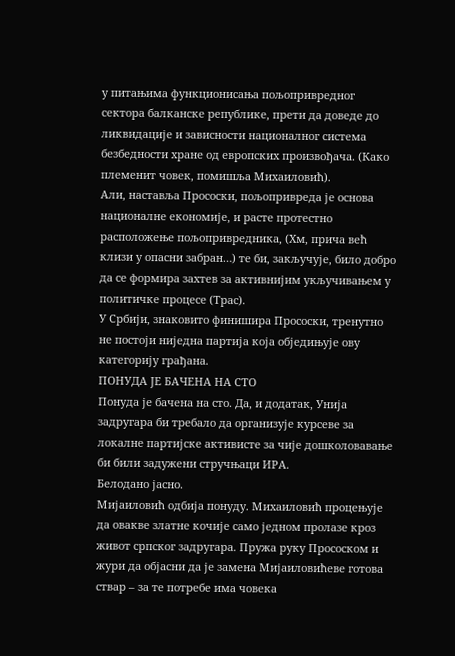у питањима функционисања пољопривредног сектора балканске републике, прети да доведе до ликвидације и зависности националног система безбедности хране од европских произвођача. (Како племенит човек, помишља Михаиловић).
Али, наставља Прососки, пољопривреда је основа националне економије, и расте протестно расположење пољопривредника, (Хм, прича већ клизи у опасни забран…) те би, закључује, било добро да се формира захтев за активнијим укључивањем у политичке процесе (Трас).
У Србији, знаковито финишира Прососки, тренутно не постоји ниједна партија која обједињује ову категорију грађана.
ПОНУДА ЈЕ БАЧЕНА НА СТО
Понуда је бачена на сто. Да, и додатак, Унија задругара би требало да организује курсеве за локалне партијске активисте за чије дошколовавање би били задужени стручњаци ИРА.
Белодано јасно.
Мијаиловић одбија понуду. Михаиловић процењује да овакве златне кочије само једном пролазе кроз живот српског задругара. Пружа руку Прососком и жури да објасни да је замена Мијаиловићеве готова ствар – за те потребе има човека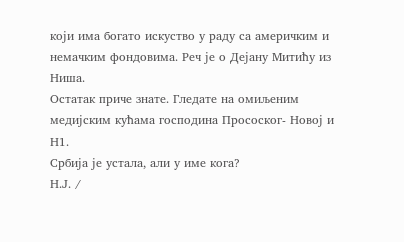који има богато искуство у раду са америчким и немачким фондовима. Реч је о Дејану Митићу из Ниша.
Остатак приче знате. Гледате на омиљеним медијским кућама господина Прососког- Новој и Н1.
Србија је устала, али у име кога?
Н.Ј. /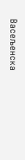Васељенска